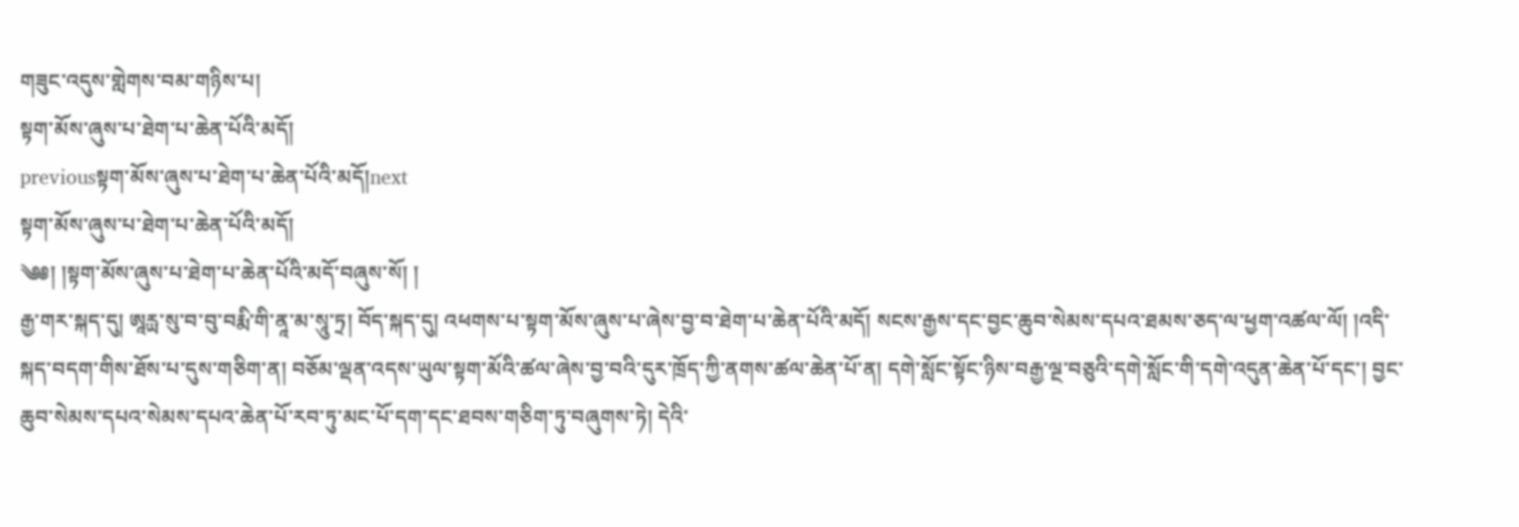གཟུང་འདུས་གླེགས་བམ་གཉིས་པ།
སྟག་མོས་ཞུས་པ་ཐེག་པ་ཆེན་པོའི་མདོ།
previousསྟག་མོས་ཞུས་པ་ཐེག་པ་ཆེན་པོའི་མདོ།next
སྟག་མོས་ཞུས་པ་ཐེག་པ་ཆེན་པོའི་མདོ།
༄༅། །སྟག་མོས་ཞུས་པ་ཐེག་པ་ཆེན་པོའི་མདོ་བཞུས་སོ། །
རྒྱ་གར་སྐད་དུ། ཨཱརྻ་སུ་བ་བུ་བརྨི་གི་ནཱ་མ་སཱུ་ཏྲ། བོད་སྐད་དུ། འཕགས་པ་སྟག་མོས་ཞུས་པ་ཞེས་བྱ་བ་ཐེག་པ་ཆེན་པོའི་མདོ། སངས་རྒྱས་དང་བྱང་ཆུབ་སེམས་དཔའ་ཐམས་ཅད་ལ་ཕྱག་འཚལ་ལོ། །འདི་སྐད་བདག་གིས་ཐོས་པ་དུས་གཅིག་ན། བཅོམ་ལྡན་འདས་ཡུལ་སྟག་མོའི་ཚལ་ཞེས་བྱ་བའི་དུར་ཁྲོད་ཀྱི་ནགས་ཚལ་ཆེན་པོ་ན། དགེ་སློང་སྟོང་ཉིས་བརྒྱ་ལྔ་བཅུའི་དགེ་སློང་གི་དགེ་འདུན་ཆེན་པོ་དང་། བྱང་ཆུབ་སེམས་དཔའ་སེམས་དཔའ་ཆེན་པོ་རབ་ཏུ་མང་པོ་དག་དང་ཐབས་གཅིག་ཏུ་བཞུགས་ཏེ། དེའི་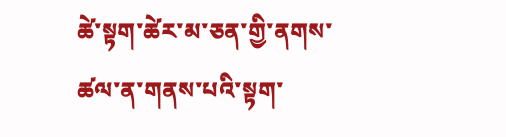ཚེ་སྟག་ཚེར་མ་ཅན་གྱི་ནགས་ཚལ་ན་གནས་པའི་སྟག་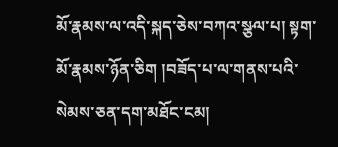མོ་རྣམས་ལ་འདི་སྐད་ཅེས་བཀའ་སྩལ་པ། སྟག་མོ་རྣམས་ཉོན་ཅིག །བཟོད་པ་ལ་གནས་པའི་སེམས་ཅན་དག་མཐོང་ངམ།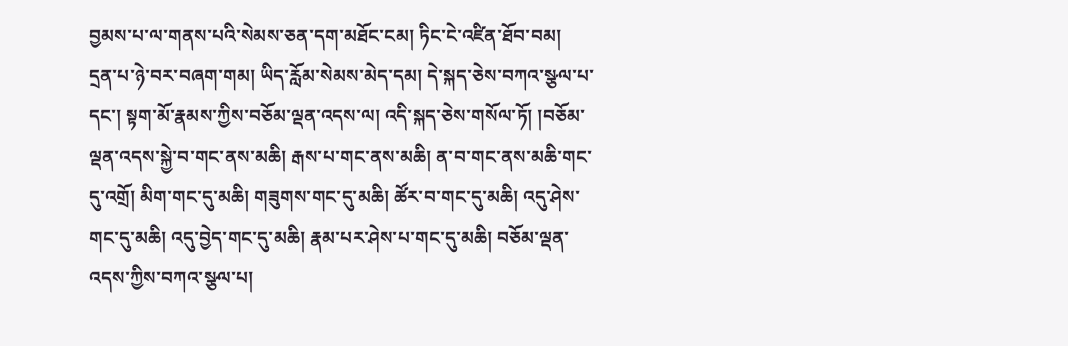བྱམས་པ་ལ་གནས་པའི་སེམས་ཅན་དག་མཐོང་ངམ། ཏིང་ངེ་འཛིན་ཐོབ་བམ། དྲན་པ་ཉེ་བར་བཞག་གམ། ཡིད་རློམ་སེམས་མེད་དམ། དེ་སྐད་ཅེས་བཀའ་སྩལ་པ་དང་། སྟག་མོ་རྣམས་ཀྱིས་བཅོམ་ལྡན་འདས་ལ། འདི་སྐད་ཅེས་གསོལ་ཏོ། །བཅོམ་ལྡན་འདས་སྐྱེ་བ་གང་ནས་མཆི། རྒས་པ་གང་ནས་མཆི། ན་བ་གང་ནས་མཆི་གང་དུ་འགྲོ། མིག་གང་དུ་མཆི། གཟུགས་གང་དུ་མཆི། ཚོར་བ་གང་དུ་མཆི། འདུ་ཤེས་གང་དུ་མཆི། འདུ་བྱེད་གང་དུ་མཆི། རྣམ་པར་ཤེས་པ་གང་དུ་མཆི། བཅོམ་ལྡན་འདས་ཀྱིས་བཀའ་སྩལ་པ།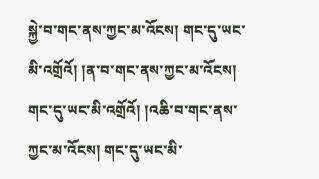སྐྱེ་བ་གང་ནས་ཀྱང་མ་འོངས། གང་དུ་ཡང་མི་འགྲོའོ། །ན་བ་གང་ནས་ཀྱང་མ་འོངས། གང་དུ་ཡང་མི་འགྲོའོ། །འཆི་བ་གང་ནས་ཀྱང་མ་འོངས། གང་དུ་ཡང་མི་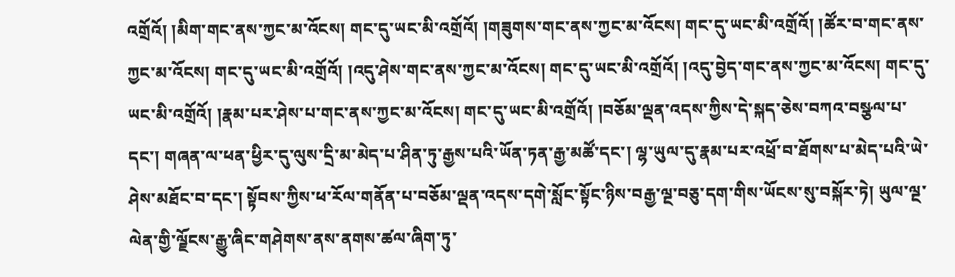འགྲོའོ། །མིག་གང་ནས་ཀྱང་མ་འོངས། གང་དུ་ཡང་མི་འགྲོའོ། །གཟུགས་གང་ནས་ཀྱང་མ་འོངས། གང་དུ་ཡང་མི་འགྲོའོ། །ཚོར་བ་གང་ནས་ཀྱང་མ་འོངས། གང་དུ་ཡང་མི་འགྲོའོ། །འདུ་ཤེས་གང་ནས་ཀྱང་མ་འོངས། གང་དུ་ཡང་མི་འགྲོའོ། །འདུ་བྱེད་གང་ནས་ཀྱང་མ་འོངས། གང་དུ་ཡང་མི་འགྲོའོ། །རྣམ་པར་ཤེས་པ་གང་ནས་ཀྱང་མ་འོངས། གང་དུ་ཡང་མི་འགྲོའོ། །བཅོམ་ལྡན་འདས་ཀྱིས་དེ་སྐད་ཅེས་བཀའ་བསྩལ་པ་དང་། གཞན་ལ་ཕན་ཕྱིར་དུ་ལུས་དྲི་མ་མེད་པ་ཤིན་ཏུ་རྒྱས་པའི་ཡོན་ཏན་རྒྱ་མཚོ་དང་། ལྷ་ཡུལ་དུ་རྣམ་པར་འཕྲོ་བ་ཐོགས་པ་མེད་པའི་ཡེ་ཤེས་མཐོང་བ་དང་། སྟོབས་ཀྱིས་ཕ་རོལ་གནོན་པ་བཅོམ་ལྡན་འདས་དགེ་སློང་སྟོང་ཉིས་བརྒྱ་ལྔ་བཅུ་དག་གིས་ཡོངས་སུ་བསྐོར་ཏེ། ཡུལ་ལྔ་ལེན་གྱི་ལྗོངས་རྒྱུ་ཞིང་གཤེགས་ནས་ནགས་ཚལ་ཞིག་ཏུ་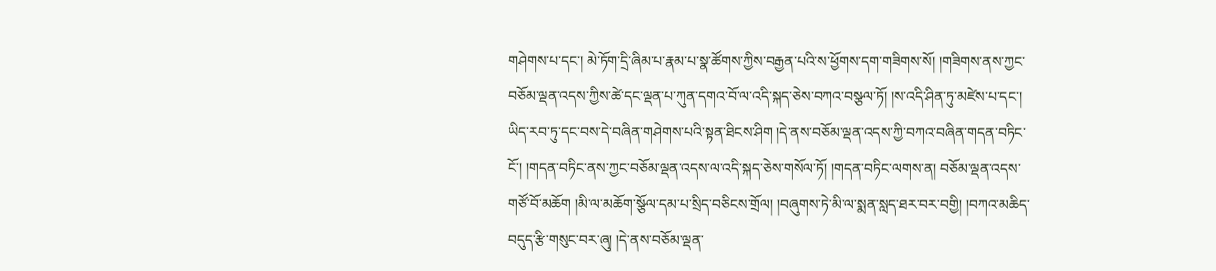གཤེགས་པ་དང་། མེ་ཏོག་དྲི་ཞིམ་པ་རྣམ་པ་སྣ་ཚོགས་ཀྱིས་བརྒྱན་པའི་ས་ཕྱོགས་དག་གཟིགས་སོ། །གཟིགས་ནས་ཀྱང་བཅོམ་ལྡན་འདས་ཀྱིས་ཚེ་དང་ལྡན་པ་ཀུན་དགའ་བོ་ལ་འདི་སྐད་ཅེས་བཀའ་བསྩལ་ཏོ། །ས་འདི་ཤིན་ཏུ་མཛེས་པ་དང་། ཡིད་རབ་ཏུ་དང་བས་དེ་བཞིན་གཤེགས་པའི་སྟན་ཐིངས་ཤིག །དེ་ནས་བཅོམ་ལྡན་འདས་ཀྱི་བཀའ་བཞིན་གདན་བཏིང་ངོ་། །གདན་བཏིང་ནས་ཀྱང་བཅོམ་ལྡན་འདས་ལ་འདི་སྐད་ཅེས་གསོལ་ཏོ། །གདན་བཏིང་ལགས་ན། བཅོམ་ལྡན་འདས་གཙོ་བོ་མཆོག །མི་ལ་མཆོག་སྩོལ་དམ་པ་སྲིད་བཅིངས་གྲོལ། །བཞུགས་ཏེ་མི་ལ་སྨན་སླད་ཐར་བར་བགྱི། །བཀའ་མཆིད་བདུད་རྩི་གསུང་བར་ཞུ། །དེ་ནས་བཅོམ་ལྡན་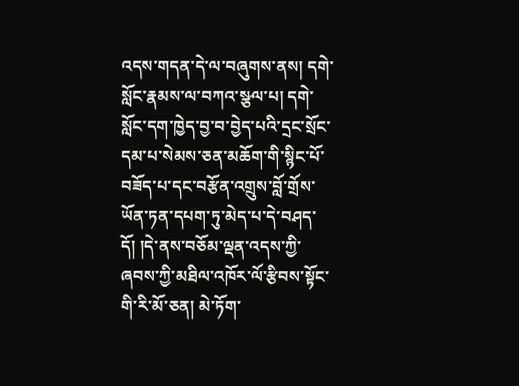འདས་གདན་དེ་ལ་བཞུགས་ནས། དགེ་སློང་རྣམས་ལ་བཀའ་སྩལ་པ། དགེ་སློང་དག་ཁྱེད་བྱ་བ་བྱེད་པའི་དྲང་སྲོང་དམ་པ་སེམས་ཅན་མཆོག་གི་སྙིང་པོ་བཟོད་པ་དང་བརྩོན་འགྲུས་བློ་གྲོས་ཡོན་ཏན་དཔག་ཏུ་མེད་པ་དེ་བཤད་དོ། །དེ་ནས་བཅོམ་ལྡན་འདས་ཀྱི་ཞབས་ཀྱི་མཐིལ་འཁོར་ལོ་རྩིབས་སྟོང་གི་རི་མོ་ཅན། མེ་ཏོག་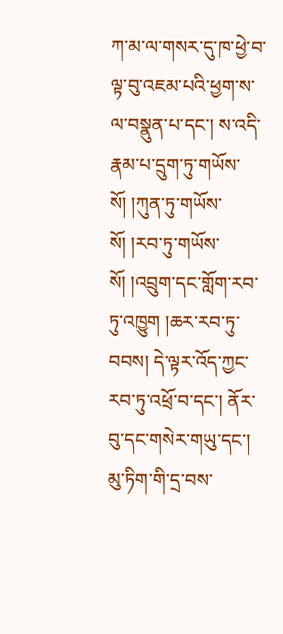ཀ་མ་ལ་གསར་དུ་ཁ་ཕྱེ་བ་ལྟ་བུ་འཇམ་པའི་ཕྱག་ས་ལ་བསྣུན་པ་དང་། ས་འདི་རྣམ་པ་དྲུག་ཏུ་གཡོས་སོ། །ཀུན་ཏུ་གཡོས་སོ། །རབ་ཏུ་གཡོས་སོ། །འབྲུག་དང་གློག་རབ་ཏུ་འཁྱུག །ཆར་རབ་ཏུ་བབས། དེ་ལྟར་འོད་ཀྱང་རབ་ཏུ་འཕྲོ་བ་དང་། ནོར་བུ་དང་གསེར་གཡུ་དང་། མུ་ཏིག་གི་དྲ་བས་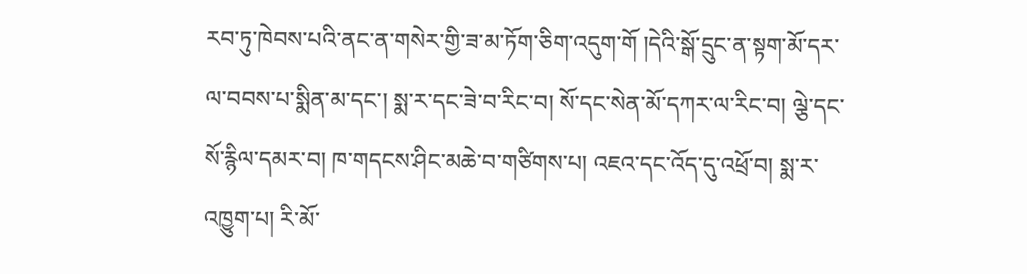རབ་ཏུ་ཁེབས་པའི་ནང་ན་གསེར་གྱི་ཟ་མ་ཏོག་ཅིག་འདུག་གོ །དེའི་སྒོ་དྲུང་ན་སྟག་མོ་དར་ལ་བབས་པ་སྨིན་མ་དང་། སྨ་ར་དང་ཟེ་བ་རིང་བ། སོ་དང་སེན་མོ་དཀར་ལ་རིང་བ། ལྕེ་དང་སོ་རྙིལ་དམར་བ། ཁ་གདངས་ཤིང་མཆེ་བ་གཙིགས་པ། འཇའ་དང་འོད་དུ་འཕྲོ་བ། སྨ་ར་འཁྱུག་པ། རི་མོ་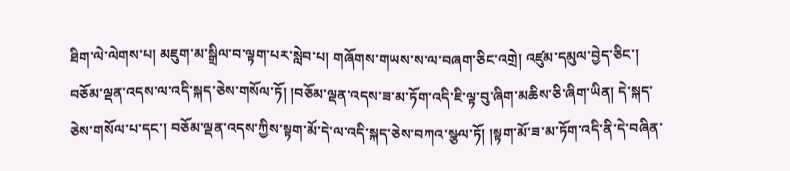ཐིག་ལེ་ལེགས་པ། མཇུག་མ་སྒྲིལ་བ་ལྟག་པར་སླེབ་པ། གཞོགས་གཡས་ས་ལ་བཞག་ཅིང་འགྲེ། འཛུམ་དམུལ་བྱེད་ཅིང་། བཅོམ་ལྡན་འདས་ལ་འདི་སྐད་ཅེས་གསོལ་ཏོ། །བཅོམ་ལྡན་འདས་ཟ་མ་ཏོག་འདི་ཇི་ལྟ་བུ་ཞིག་མཆིས་ཅི་ཞིག་ཡིན། དེ་སྐད་ཅེས་གསོལ་པ་དང་། བཅོམ་ལྡན་འདས་ཀྱིས་སྟག་མོ་དེ་ལ་འདི་སྐད་ཅེས་བཀའ་སྩལ་ཏོ། །སྟག་མོ་ཟ་མ་ཏོག་འདི་ནི་དེ་བཞིན་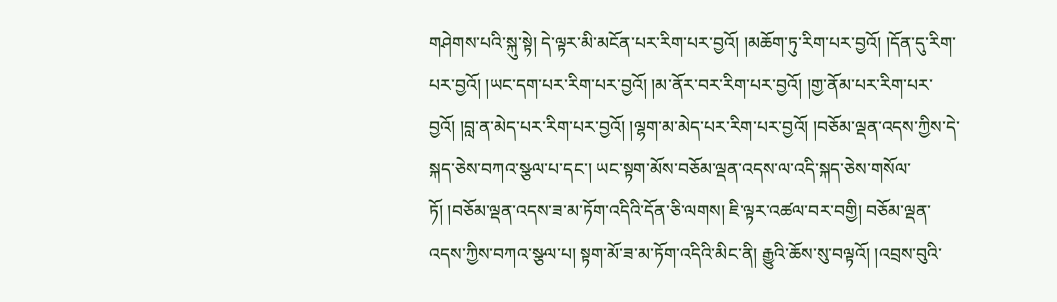གཤེགས་པའི་སྐུ་སྟེ། དེ་ལྟར་མི་མངོན་པར་རིག་པར་བྱའོ། །མཆོག་ཏུ་རིག་པར་བྱའོ། །དོན་དུ་རིག་པར་བྱའོ། །ཡང་དག་པར་རིག་པར་བྱའོ། །མ་ནོར་བར་རིག་པར་བྱའོ། །གྱ་ནོམ་པར་རིག་པར་བྱའོ། །བླ་ན་མེད་པར་རིག་པར་བྱའོ། །ལྷག་མ་མེད་པར་རིག་པར་བྱའོ། །བཅོམ་ལྡན་འདས་ཀྱིས་དེ་སྐད་ཅེས་བཀའ་སྩལ་པ་དང་། ཡང་སྟག་མོས་བཅོམ་ལྡན་འདས་ལ་འདི་སྐད་ཅེས་གསོལ་ཏོ། །བཅོམ་ལྡན་འདས་ཟ་མ་ཏོག་འདིའི་དོན་ཅི་ལགས། ཇི་ལྟར་འཚལ་བར་བགྱི། བཅོམ་ལྡན་འདས་ཀྱིས་བཀའ་སྩལ་པ། སྟག་མོ་ཟ་མ་ཏོག་འདིའི་མིང་ནི། རྒྱུའི་ཆོས་སུ་བལྟའོ། །འབྲས་བུའི་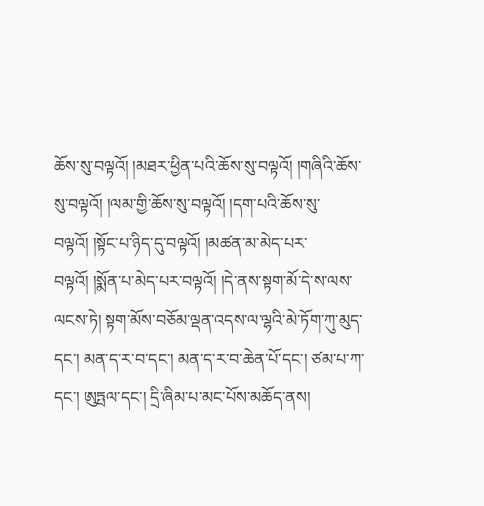ཆོས་སུ་བལྟའོ། །མཐར་ཕྱིན་པའི་ཆོས་སུ་བལྟའོ། །གཞིའི་ཆོས་སུ་བལྟའོ། །ལམ་གྱི་ཆོས་སུ་བལྟའོ། །དག་པའི་ཆོས་སུ་བལྟའོ། །སྟོང་པ་ཉིད་དུ་བལྟའོ། །མཚན་མ་མེད་པར་བལྟའོ། །སྨོན་པ་མེད་པར་བལྟའོ། །དེ་ནས་སྟག་མོ་དེ་ས་ལས་ལངས་ཏེ། སྟག་མོས་བཅོམ་ལྡན་འདས་ལ་ལྷའི་མེ་ཏོག་ཀུ་མུད་དང་། མན་ད་ར་བ་དང་། མན་ད་ར་བ་ཆེན་པོ་དང་། ཙམ་པ་ཀ་དང་། ཨུཏྤལ་དང་། དྲི་ཞིམ་པ་མང་པོས་མཆོད་ནས།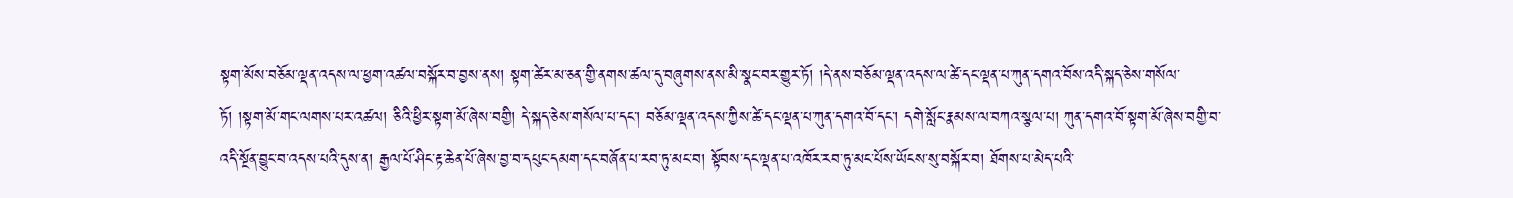སྟག་མོས་བཅོམ་ལྡན་འདས་ལ་ཕྱག་འཚལ་བསྐོར་བ་བྱས་ནས། སྟག་ཚེར་མ་ཅན་གྱི་ནགས་ཚལ་དུ་བཞུགས་ནས་མི་སྣང་བར་གྱུར་ཏོ། །དེ་ནས་བཅོམ་ལྡན་འདས་ལ་ཚེ་དང་ལྡན་པ་ཀུན་དགའ་བོས་འདི་སྐད་ཅེས་གསོལ་ཏོ། །སྟག་མོ་གང་ལགས་པར་འཚལ། ཅིའི་ཕྱིར་སྟག་མོ་ཞེས་བགྱི། དེ་སྐད་ཅེས་གསོལ་པ་དང་། བཅོམ་ལྡན་འདས་ཀྱིས་ཚེ་དང་ལྡན་པ་ཀུན་དགའ་བོ་དང་། དགེ་སློང་རྣམས་ལ་བཀའ་སྩལ་པ། ཀུན་དགའ་བོ་སྟག་མོ་ཞེས་བགྱི་བ་འདི་སྔོན་བྱུང་བ་འདས་པའི་དུས་ན། རྒྱལ་པོ་ཤིང་རྟ་ཆེན་པོ་ཞེས་བྱ་བ་དཔུང་དམག་དང་བཞོན་པ་རབ་ཏུ་མང་བ། སྟོབས་དང་ལྡན་པ་འཁོར་རབ་ཏུ་མང་པོས་ཡོངས་སུ་བསྐོར་བ། ཐོགས་པ་མེད་པའི་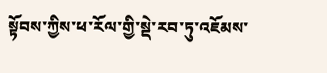སྟོབས་ཀྱིས་ཕ་རོལ་གྱི་སྡེ་རབ་ཏུ་འཇོམས་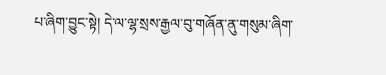པ་ཞིག་བྱུང་སྟེ། དེ་ལ་ལྷ་སྲས་རྒྱལ་བུ་གཞོན་ནུ་གསུམ་ཞིག་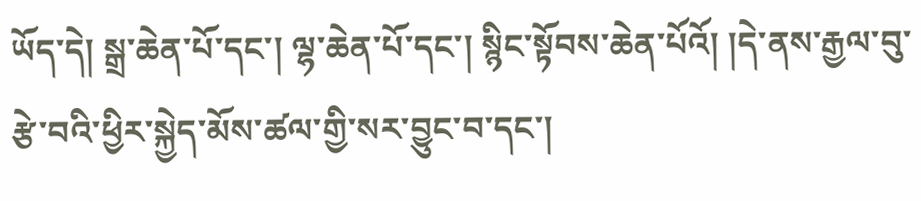ཡོད་དེ། སྒྲ་ཆེན་པོ་དང་། ལྷ་ཆེན་པོ་དང་། སྙིང་སྟོབས་ཆེན་པོའོ། །དེ་ནས་རྒྱལ་བུ་རྩེ་བའི་ཕྱིར་སྐྱེད་མོས་ཚལ་གྱི་སར་བྱུང་བ་དང་།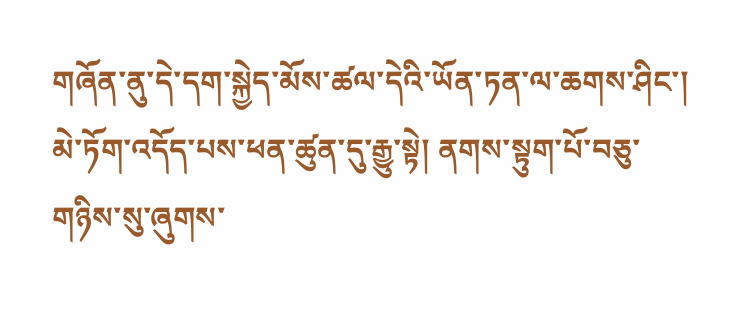གཞོན་ནུ་དེ་དག་སྐྱེད་མོས་ཚལ་དེའི་ཡོན་ཏན་ལ་ཆགས་ཤིང་། མེ་ཏོག་འདོད་པས་ཕན་ཚུན་དུ་རྒྱུ་སྟེ། ནགས་སྟུག་པོ་བཅུ་གཉིས་སུ་ཞུགས་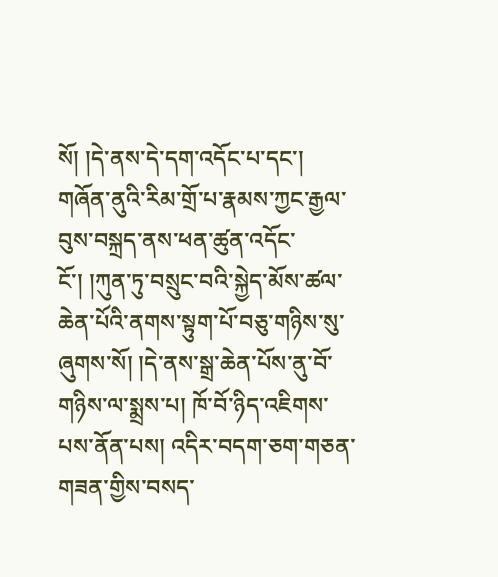སོ། །དེ་ནས་དེ་དག་འདོང་པ་དང་། གཞོན་ནུའི་རིམ་གྲོ་པ་རྣམས་ཀྱང་རྒྱལ་བུས་བསྐྲད་ནས་ཕན་ཚུན་འདོང་ངོ་། །ཀུན་ཏུ་བསྲུང་བའི་སྐྱེད་མོས་ཚལ་ཆེན་པོའི་ནགས་སྟུག་པོ་བཅུ་གཉིས་སུ་ཞུགས་སོ། །དེ་ནས་སྒྲ་ཆེན་པོས་ནུ་བོ་གཉིས་ལ་སྨྲས་པ། ཁོ་བོ་ཉིད་འཇིགས་པས་ནོན་པས། འདིར་བདག་ཅག་གཅན་གཟན་གྱིས་བསད་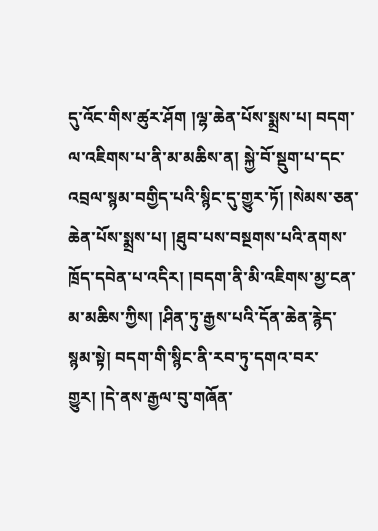དུ་འོང་གིས་ཚུར་ཤོག །ལྷ་ཆེན་པོས་སྨྲས་པ། བདག་ལ་འཇིགས་པ་ནི་མ་མཆིས་ན། སྐྱེ་བོ་སྡུག་པ་དང་འབྲལ་སྙམ་བགྱིད་པའི་སྙིང་དུ་གྱུར་ཏོ། །སེམས་ཅན་ཆེན་པོས་སྨྲས་པ། །ཐུབ་པས་བསྔགས་པའི་ནགས་ཁྲོད་དབེན་པ་འདིར། །བདག་ནི་མི་འཇིགས་མྱ་ངན་མ་མཆིས་ཀྱིས། །ཤིན་ཏུ་རྒྱས་པའི་དོན་ཆེན་རྙེད་སྙམ་སྟེ། བདག་གི་སྙིང་ནི་རབ་ཏུ་དགའ་བར་གྱུར། །དེ་ནས་རྒྱལ་བུ་གཞོན་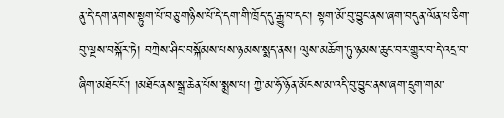ནུ་དེ་དག་ནགས་སྟུག་པོ་བཅུ་གཉིས་པོ་དེ་དག་གི་ཁྲོད་དུ་རྒྱུ་བ་དང་། སྟག་མོ་བུ་བྱུང་ནས་ཞག་བདུན་ལོན་པ་ཅིག་བུ་ལྔས་བསྐོར་ཏེ། བཀྲེས་ཤིང་བསྐོམས་པས་ཉམས་སྨད་ནས། ལུས་མཆོག་ཏུ་ཉམས་ཆུང་བར་གྱུར་བ་དེ་འདྲ་བ་ཞིག་མཐོང་ངོ་། །མཐོང་ནས་སྒྲ་ཆེན་པོས་སྨྲས་པ། ཀྱེ་མ་ཧོ་ཉོན་མོངས་མ་འདི་བུ་བྱུང་ནས་ཞག་དྲུག་གམ་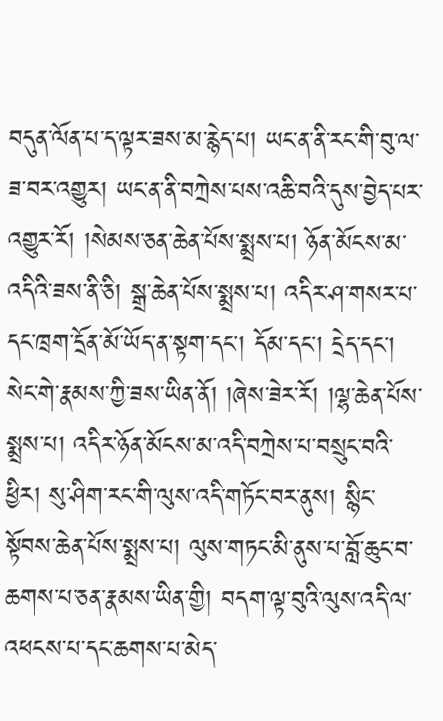བདུན་ལོན་པ་ད་ལྟར་ཟས་མ་རྙེད་པ། ཡང་ན་ནི་རང་གི་བུ་ལ་ཟ་བར་འགྱུར། ཡང་ན་ནི་བཀྲེས་པས་འཆི་བའི་དུས་བྱེད་པར་འགྱུར་རོ། །སེམས་ཅན་ཆེན་པོས་སྨྲས་པ། ཉོན་མོངས་མ་འདིའི་ཟས་ནི་ཅི། སྒྲ་ཆེན་པོས་སྨྲས་པ། འདིར་ཤ་གསར་པ་དང་ཁྲག་དྲོན་མོ་ཡོད་ན་སྟག་དང་། དོམ་དང་། དྲེད་དང་། སེང་གེ་རྣམས་ཀྱི་ཟས་ཡིན་ནོ། །ཞེས་ཟེར་རོ། །ལྷ་ཆེན་པོས་སྨྲས་པ། འདིར་ཉོན་མོངས་མ་འདི་བཀྲེས་པ་བསྲུང་བའི་ཕྱིར། སུ་ཤིག་རང་གི་ལུས་འདི་གཏོང་བར་ནུས། སྙིང་སྟོབས་ཆེན་པོས་སྨྲས་པ། ལུས་གཏང་མི་ནུས་པ་བློ་ཆུང་བ་ཆགས་པ་ཅན་རྣམས་ཡིན་གྱི། བདག་ལྟ་བུའི་ལུས་འདི་ལ་འཕངས་པ་དང་ཆགས་པ་མེད་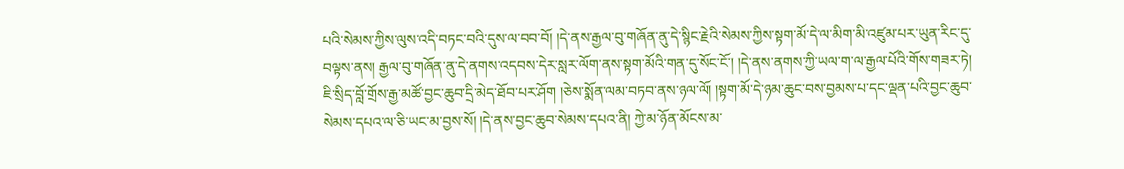པའི་སེམས་ཀྱིས་ལུས་འདི་བཏང་བའི་དུས་ལ་བབ་བོ། །དེ་ནས་རྒྱལ་བུ་གཞོན་ནུ་དེ་སྙིང་རྗེའི་སེམས་ཀྱིས་སྟག་མོ་དེ་ལ་མིག་མི་འཛུམ་པར་ཡུན་རིང་དུ་བལྟས་ནས། རྒྱལ་བུ་གཞོན་ནུ་དེ་ནགས་འདབས་དེར་སླར་ལོག་ནས་སྟག་མོའི་གན་དུ་སོང་ངོ་། །དེ་ནས་ནགས་ཀྱི་ཡལ་ག་ལ་རྒྱལ་པོའི་གོས་གཟར་ཏེ། ཇི་སྲིད་བློ་གྲོས་རྒྱ་མཚོ་བྱང་ཆུབ་དྲི་མེད་ཐོབ་པར་ཤོག །ཅེས་སྨོན་ལམ་བཏབ་ནས་ཉལ་ལོ། །སྟག་མོ་དེ་ཉམ་ཆུང་བས་བྱམས་པ་དང་ལྡན་པའི་བྱང་ཆུབ་སེམས་དཔའ་ལ་ཅི་ཡང་མ་བྱས་སོ། །དེ་ནས་བྱང་ཆུབ་སེམས་དཔའ་ནི། ཀྱེ་མ་ཉོན་མོངས་མ་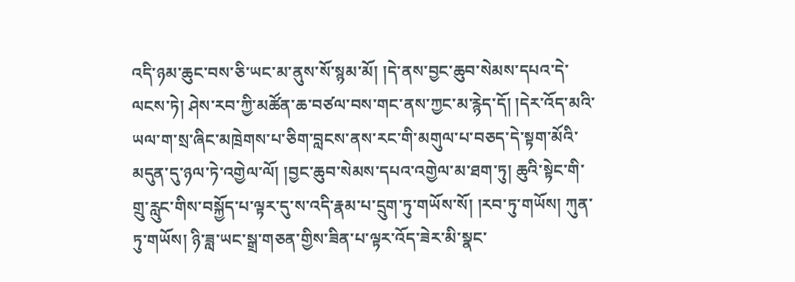འདི་ཉམ་ཆུང་བས་ཅི་ཡང་མ་ནུས་སོ་སྙམ་མོ། །དེ་ནས་བྱང་ཆུབ་སེམས་དཔའ་དེ་ལངས་ཏེ། ཤེས་རབ་ཀྱི་མཚོན་ཆ་བཙལ་བས་གང་ནས་ཀྱང་མ་རྙེད་དོ། །དེར་འོད་མའི་ཡལ་ག་སྲ་ཞིང་མཁྲེགས་པ་ཅིག་བླངས་ནས་རང་གི་མགུལ་པ་བཅད་དེ་སྟག་མོའི་མདུན་དུ་ཉལ་ཏེ་འགྱེལ་ལོ། །བྱང་ཆུབ་སེམས་དཔའ་འགྱེལ་མ་ཐག་ཏུ། ཆུའི་སྟེང་གི་གྲུ་རླུང་གིས་བསྐྱོད་པ་ལྟར་དུ་ས་འདི་རྣམ་པ་དྲུག་ཏུ་གཡོས་སོ། །རབ་ཏུ་གཡོས། ཀུན་ཏུ་གཡོས། ཉི་ཟླ་ཡང་སྒྲ་གཅན་གྱིས་ཟིན་པ་ལྟར་འོད་ཟེར་མི་སྣང་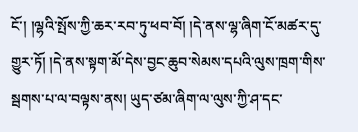ངོ་། །ལྷའི་སྤོས་ཀྱི་ཆར་རབ་ཏུ་ཕབ་བོ། །དེ་ནས་ལྷ་ཞིག་ངོ་མཚར་དུ་གྱུར་ཏོ། །དེ་ནས་སྟག་མོ་དེས་བྱང་ཆུབ་སེམས་དཔའི་ལུས་ཁྲག་གིས་སྦགས་པ་ལ་བལྟས་ནས། ཡུད་ཙམ་ཞིག་ལ་ལུས་ཀྱི་ཤ་དང་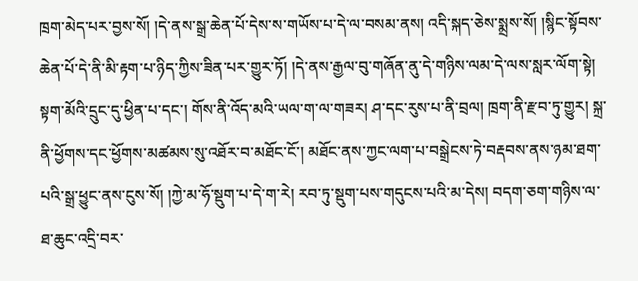ཁྲག་མེད་པར་བྱས་སོ། །དེ་ནས་སྒྲ་ཆེན་པོ་དེས་ས་གཡོས་པ་དེ་ལ་བསམ་ནས། འདི་སྐད་ཅེས་སྨྲས་སོ། །སྙིང་སྟོབས་ཆེན་པོ་དེ་ནི་མི་རྟག་པ་ཉིད་ཀྱིས་ཟིན་པར་གྱུར་ཏོ། །དེ་ནས་རྒྱལ་བུ་གཞོན་ནུ་དེ་གཉིས་ལམ་དེ་ལས་སླར་ལོག་སྟེ། སྟག་མོའི་དྲུང་དུ་ཕྱིན་པ་དང་། གོས་ནི་འོད་མའི་ཡལ་ག་ལ་གཟར། ཤ་དང་རུས་པ་ནི་བྲལ། ཁྲག་ནི་རྫབ་ཏུ་གྱུར། སྐྲ་ནི་ཕྱོགས་དང་ཕྱོགས་མཚམས་སུ་འཐོར་བ་མཐོང་ངོ་། མཐོང་ནས་ཀྱང་ལག་པ་བསྒྲེངས་ཏེ་བརྡབས་ནས་ཉམ་ཐག་པའི་སྒྲ་ཕྱུང་ནས་ངུས་སོ། །ཀྱེ་མ་ཧོ་སྡུག་པ་དེ་ག་རེ། རབ་ཏུ་སྡུག་པས་གདུངས་པའི་མ་དེས། བདག་ཅག་གཉིས་ལ་ཐ་ཆུང་འདྲི་བར་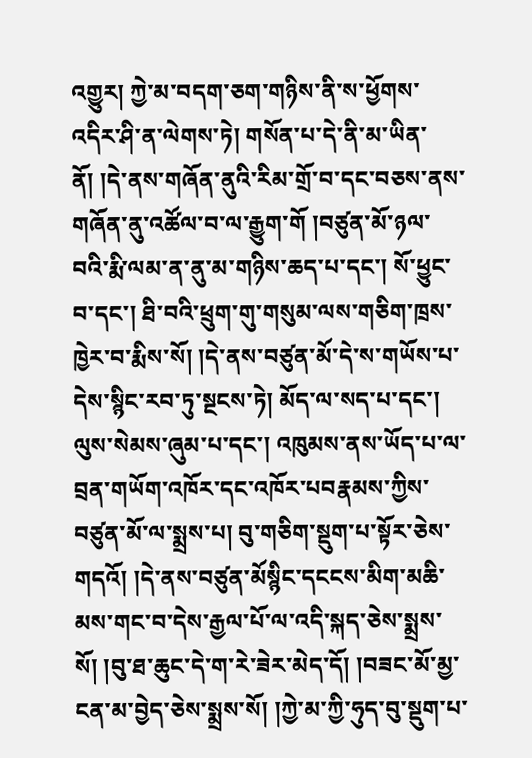འགྱུར། ཀྱེ་མ་བདག་ཅག་གཉིས་ནི་ས་ཕྱོགས་འདིར་ཤི་ན་ལེགས་ཏེ། གསོན་པ་དེ་ནི་མ་ཡིན་ནོ། །དེ་ནས་གཞོན་ནུའི་རིམ་གྲོ་བ་དང་བཅས་ནས་གཞོན་ནུ་འཚོལ་བ་ལ་རྒྱུག་གོ །བཙུན་མོ་ཉལ་བའི་རྨི་ལམ་ན་ནུ་མ་གཉིས་ཆད་པ་དང་། སོ་ཕྱུང་བ་དང་། ཐི་བའི་ཕྲུག་གུ་གསུམ་ལས་གཅིག་ཁྲས་ཁྱེར་བ་རྨིས་སོ། །དེ་ནས་བཙུན་མོ་དེ་ས་གཡོས་པ་དེས་སྙིང་རབ་ཏུ་སྔངས་ཏེ། མོད་ལ་སད་པ་དང་། ལུས་སེམས་ཞུམ་པ་དང་། འཁུམས་ནས་ཡོད་པ་ལ་བྲན་གཡོག་འཁོར་དང་འཁོར་པབརྣམས་ཀྱིས་བཙུན་མོ་ལ་སྨྲས་པ། བུ་གཅིག་སྡུག་པ་སྟོར་ཅེས་གདའོ། །དེ་ནས་བཙུན་མོསྙིང་དངངས་མིག་མཆི་མས་གང་བ་དེས་རྒྱལ་པོ་ལ་འདི་སྐད་ཅེས་སྨྲས་སོ། །བུ་ཐ་ཆུང་དེ་ག་རེ་ཟེར་མེད་དོ། །བཟང་མོ་མྱ་ངན་མ་བྱེད་ཅེས་སྨྲས་སོ། །ཀྱེ་མ་ཀྱི་ཧུད་བུ་སྡུག་པ་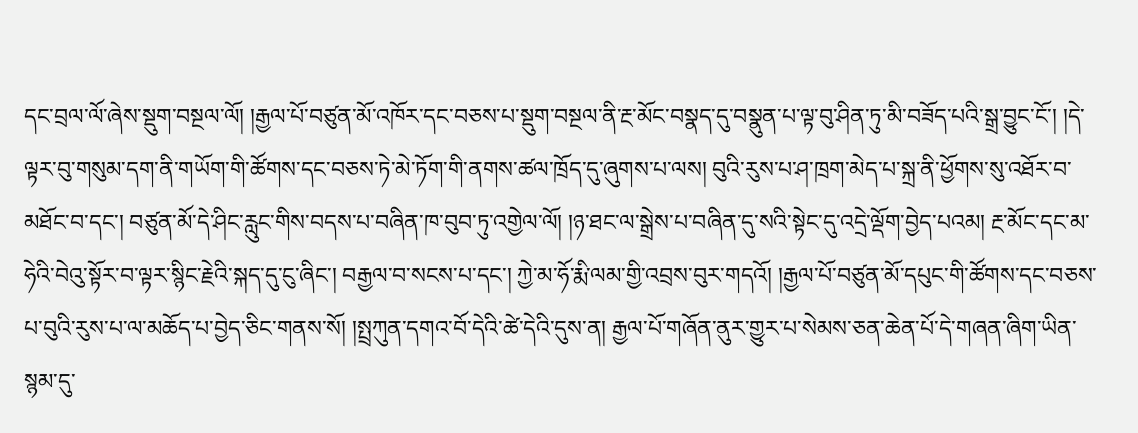དང་བྲལ་ལོ་ཞེས་སྡུག་བསྔལ་ལོ། །རྒྱལ་པོ་བཙུན་མོ་འཁོར་དང་བཅས་པ་སྡུག་བསྔལ་ནི་རྔ་མོང་བསྣད་དུ་བསྣུན་པ་ལྟ་བུ་ཤིན་ཏུ་མི་བཟོད་པའི་སྒྲ་བྱུང་ངོ་། །དེ་ལྟར་བུ་གསུམ་དག་ནི་གཡོག་གི་ཚོགས་དང་བཅས་ཏེ་མེ་ཏོག་གི་ནགས་ཚལ་ཁྲོད་དུ་ཞུགས་པ་ལས། བུའི་རུས་པ་ཤ་ཁྲག་མེད་པ་སྐྲ་ནི་ཕྱོགས་སུ་འཐོར་བ་མཐོང་བ་དང་། བཙུན་མོ་དེ་ཤིང་རླུང་གིས་བདས་པ་བཞིན་ཁ་བུབ་ཏུ་འགྱེལ་ལོ། །ཉ་ཐང་ལ་སྒྲེས་པ་བཞིན་དུ་སའི་སྟེང་དུ་འདྲེ་ལྡོག་བྱེད་པའམ། རྔ་མོང་དང་མ་ཧེའི་བེའུ་སྟོར་བ་ལྟར་སྙིང་རྗེའི་སྐད་དུ་ངུ་ཞིང་། བརྒྱལ་བ་སངས་པ་དང་། ཀྱེ་མ་ཧོ་རྨི་ལམ་གྱི་འབྲས་བུར་གདའོ། །རྒྱལ་པོ་བཙུན་མོ་དཔུང་གི་ཚོགས་དང་བཅས་པ་བུའི་རུས་པ་ལ་མཆོད་པ་བྱེད་ཅིང་གནས་སོ། །སྤྲཀུན་དགའ་བོ་དེའི་ཚེ་དེའི་དུས་ན། རྒྱལ་པོ་གཞོན་ནུར་གྱུར་པ་སེམས་ཅན་ཆེན་པོ་དེ་གཞན་ཞིག་ཡིན་སྙམ་དུ་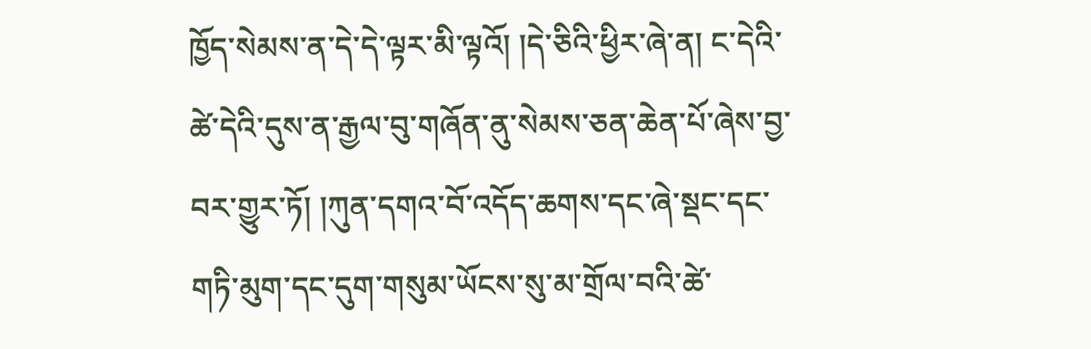ཁྱོད་སེམས་ན་དེ་དེ་ལྟར་མི་ལྟའོ། །དེ་ཅིའི་ཕྱིར་ཞེ་ན། ང་དེའི་ཚེ་དེའི་དུས་ན་རྒྱལ་བུ་གཞོན་ནུ་སེམས་ཅན་ཆེན་པོ་ཞེས་བྱ་བར་གྱུར་ཏོ། །ཀུན་དགའ་བོ་འདོད་ཆགས་དང་ཞེ་སྡང་དང་གཏི་མུག་དང་དུག་གསུམ་ཡོངས་སུ་མ་གྲོལ་བའི་ཚེ་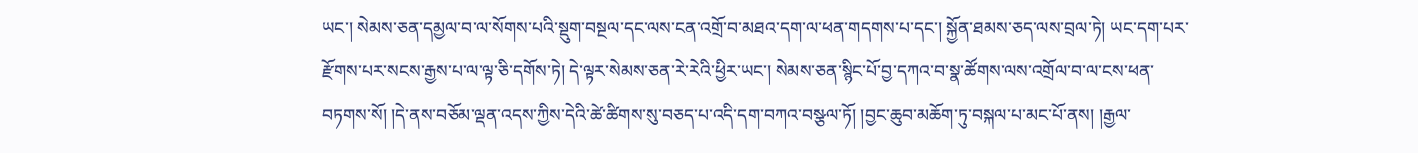ཡང་། སེམས་ཅན་དམྱལ་བ་ལ་སོགས་པའི་སྡུག་བསྔལ་དང་ལས་ངན་འགྲོ་བ་མཐའ་དག་ལ་ཕན་གདགས་པ་དང་། སྐྱོན་ཐམས་ཅད་ལས་བྲལ་ཏེ། ཡང་དག་པར་རྫོགས་པར་སངས་རྒྱས་པ་ལ་ལྟ་ཅི་དགོས་ཏེ། དེ་ལྟར་སེམས་ཅན་རེ་རེའི་ཕྱིར་ཡང་། སེམས་ཅན་སྙིང་པོ་བྱ་དཀའ་བ་སྣ་ཚོགས་ལས་འགྲོལ་བ་ལ་ངས་ཕན་བཏགས་སོ། །དེ་ནས་བཅོམ་ལྡན་འདས་ཀྱིས་དེའི་ཚེ་ཚིགས་སུ་བཅད་པ་འདི་དག་བཀའ་བསྩལ་ཏོ། །བྱང་ཆུབ་མཆོག་ཏུ་བསྐལ་པ་མང་པོ་ནས། །རྒྱལ་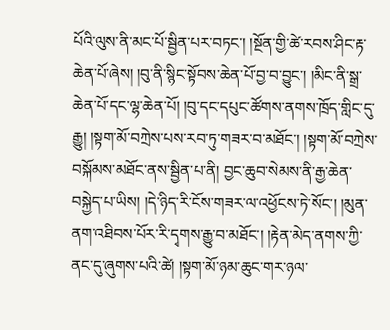པོའི་ལུས་ནི་མང་པོ་སྦྱིན་པར་བཏང་། །སྔོན་གྱི་ཚེ་རབས་ཤིང་རྟ་ཆེན་པོ་ཞེས། །བུ་ནི་སྙིང་སྟོབས་ཆེན་པོ་བྱ་བ་བྱུང་། །མིང་ནི་སྒྲ་ཆེན་པོ་དང་ལྷ་ཆེན་པོ། །བུ་དང་དཔུང་ཚོགས་ནགས་ཁྲོད་གླིང་དུ་རྒྱུ། །སྟག་མོ་བཀྲེས་པས་རབ་ཏུ་གཟར་བ་མཐོང་། །སྟག་མོ་བཀྲེས་བསྐོམས་མཐོང་ནས་སྦྱིན་པ་ནི། བྱང་ཆུབ་སེམས་ནི་རྒྱ་ཆེན་བསྐྱེད་པ་ཡིས། །དེ་ཉིད་རི་ངོས་གཟར་ལ་འཕྱོངས་ཏེ་སོང་། །མུན་ནག་འཐིབས་པོར་རི་དྭགས་རྒྱུ་བ་མཐོང་། །རྟེན་མེད་ནགས་ཀྱི་ནང་དུ་ཞུགས་པའི་ཚེ། །སྟག་མོ་ཉམ་ཆུང་གར་ཉལ་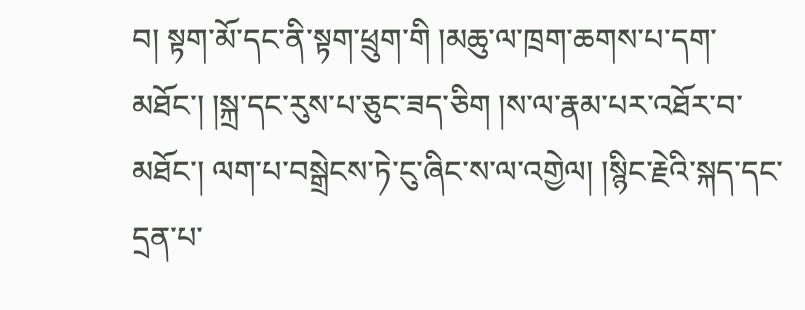བ། སྟག་མོ་དང་ནི་སྟག་ཕྲུག་གི །མཆུ་ལ་ཁྲག་ཆགས་པ་དག་མཐོང་། །སྐྲ་དང་རུས་པ་ཅུང་ཟད་ཅིག །ས་ལ་རྣམ་པར་འཐོར་བ་མཐོང་། ལག་པ་བསྒྲེངས་ཏེ་ངུ་ཞིང་ས་ལ་འགྱེལ། །སྙིང་རྗེའི་སྐད་དང་དྲན་པ་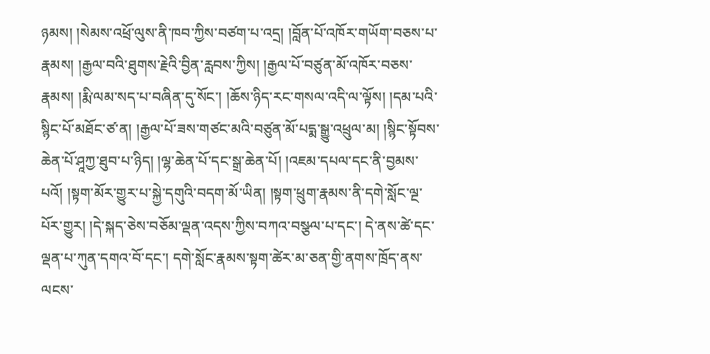ཉམས། །སེམས་འཕྲོ་ལུས་ནི་ཁབ་ཀྱིས་བཙག་པ་འདྲ། །བློན་པོ་འཁོར་གཡོག་བཅས་པ་རྣམས། །རྒྱལ་བའི་ཐུགས་རྗེའི་བྱིན་རླབས་ཀྱིས། །རྒྱལ་པོ་བཙུན་མོ་འཁོར་བཅས་རྣམས། །རྨི་ལམ་སད་པ་བཞིན་དུ་སོང་། །ཆོས་ཉིད་རང་གསལ་འདི་ལ་ལྟོས། །དམ་པའི་སྙིང་པོ་མཐོང་ཙ་ན། །རྒྱལ་པོ་ཟས་གཙང་མའི་བཙུན་མོ་པདྨ་སྒྱུ་འཕྲུལ་མ། །སྙིང་སྟོབས་ཆེན་པོ་ཤཱཀྱ་ཐུབ་པ་ཉིད། །ལྷ་ཆེན་པོ་དང་སྒྲ་ཆེན་པོ། །འཇམ་དཔལ་དང་ནི་བྱམས་པའོ། །སྟག་མོར་གྱུར་པ་སྐྱེ་དགུའི་བདག་མོ་ཡིན། །སྟག་ཕྲུག་རྣམས་ནི་དགེ་སློང་ལྔ་པོར་གྱུར། །དེ་སྐད་ཅེས་བཅོམ་ལྡན་འདས་ཀྱིས་བཀའ་བསྩལ་པ་དང་། དེ་ནས་ཚེ་དང་ལྡན་པ་ཀུན་དགའ་བོ་དང་། དགེ་སློང་རྣམས་སྟག་ཚེར་མ་ཅན་གྱི་ནགས་ཁྲོད་ནས་ལངས་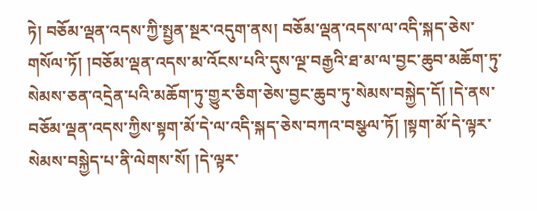ཏེ། བཅོམ་ལྡན་འདས་ཀྱི་སྤྱན་སྔར་འདུག་ནས། བཅོམ་ལྡན་འདས་ལ་འདི་སྐད་ཅེས་གསོལ་ཏོ། །བཅོམ་ལྡན་འདས་མ་འོངས་པའི་དུས་ལྔ་བརྒྱའི་ཐ་མ་ལ་བྱང་ཆུབ་མཆོག་ཏུ་སེམས་ཅན་འདྲེན་པའི་མཆོག་ཏུ་གྱུར་ཅིག་ཅེས་བྱང་ཆུབ་ཏུ་སེམས་བསྐྱེད་དོ། །དེ་ནས་བཅོམ་ལྡན་འདས་ཀྱིས་སྟག་མོ་དེ་ལ་འདི་སྐད་ཅེས་བཀའ་བསྩལ་ཏོ། །སྟག་མོ་དེ་ལྟར་སེམས་བསྐྱེད་པ་ནི་ལེགས་སོ། །དེ་ལྟར་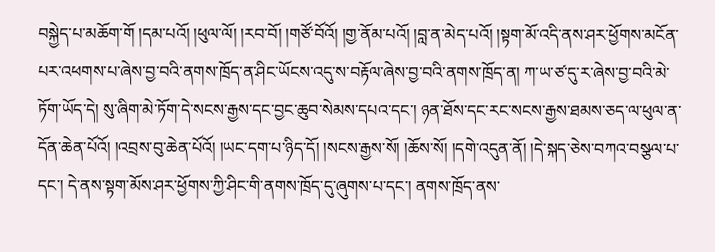བསྐྱེད་པ་མཆོག་གོ །དམ་པའོ། །ཕུལ་ལོ། །རབ་བོ། །གཙོ་བོའོ། །གྱ་ནོམ་པའོ། །བླ་ན་མེད་པའོ། །སྟག་མོ་འདི་ནས་ཤར་ཕྱོགས་མངོན་པར་འཕགས་པ་ཞེས་བྱ་བའི་ནགས་ཁྲོད་ན་ཤིང་ཡོངས་འདུ་ས་བརྟོལ་ཞེས་བྱ་བའི་ནགས་ཁྲོད་ན། ཀ་ཡ་ཙ་དུ་ར་ཞེས་བྱ་བའི་མེ་ཏོག་ཡོད་དེ། སུ་ཞིག་མེ་ཏོག་དེ་སངས་རྒྱས་དང་བྱང་ཆུབ་སེམས་དཔའ་དང་། ཉན་ཐོས་དང་རང་སངས་རྒྱས་ཐམས་ཅད་ལ་ཕུལ་ན་དོན་ཆེན་པོའོ། །འབྲས་བུ་ཆེན་པོའོ། །ཡང་དག་པ་ཉིད་དོ། །སངས་རྒྱས་སོ། །ཆོས་སོ། །དགེ་འདུན་ནོ། །དེ་སྐད་ཅེས་བཀའ་བསྩལ་པ་དང་། དེ་ནས་སྟག་མོས་ཤར་ཕྱོགས་ཀྱི་ཤིང་གི་ནགས་ཁྲོད་དུ་ཞུགས་པ་དང་། ནགས་ཁྲོད་ནས་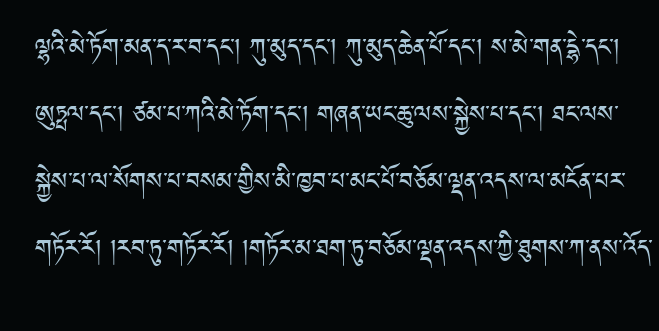ལྷའི་མེ་ཏོག་མན་ད་ར་བ་དང་། ཀུ་མུད་དང་། ཀུ་མུད་ཆེན་པོ་དང་། ས་མེ་གན་དྷེ་དང་། ཨུཏྤལ་དང་། ཙམ་པ་ཀའི་མེ་ཏོག་དང་། གཞན་ཡང་ཆུ་ལས་སྐྱེས་པ་དང་། ཐང་ལས་སྐྱེས་པ་ལ་སོགས་པ་བསམ་གྱིས་མི་ཁྱབ་པ་མང་པོ་བཅོམ་ལྡན་འདས་ལ་མངོན་པར་གཏོར་རོ། །རབ་ཏུ་གཏོར་རོ། །གཏོར་མ་ཐག་ཏུ་བཅོམ་ལྡན་འདས་ཀྱི་ཐུགས་ཀ་ནས་འོད་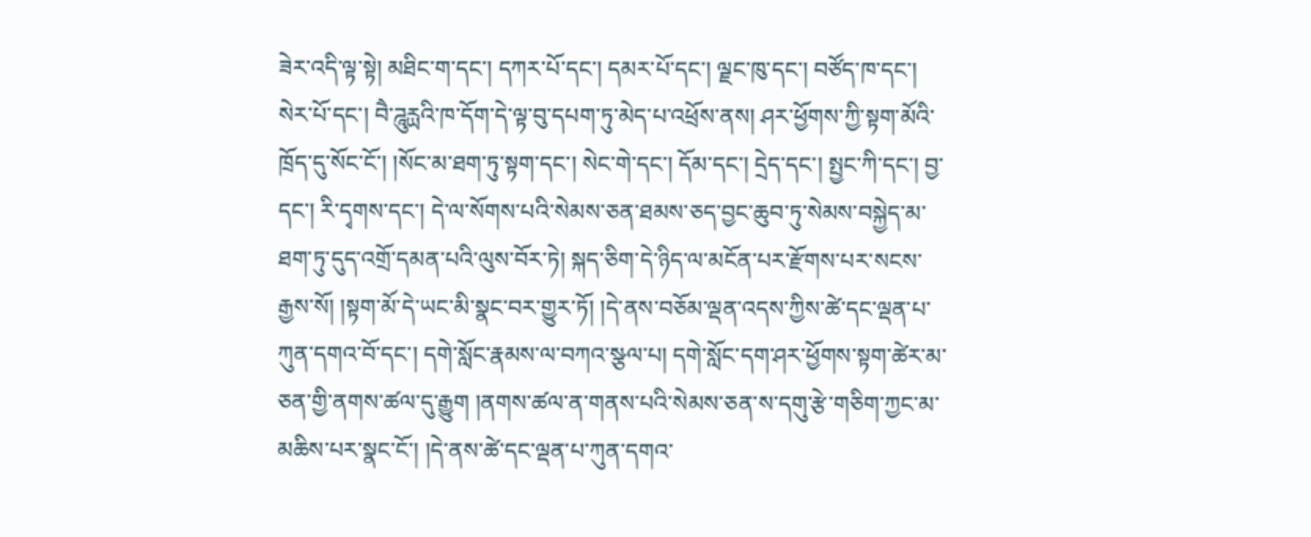ཟེར་འདི་ལྟ་སྟེ། མཐིང་ག་དང་། དཀར་པོ་དང་། དམར་པོ་དང་། ལྗང་ཁུ་དང་། བཙོད་ཁ་དང་། སེར་པོ་དང་། བཻ་ཌཱུརྻའི་ཁ་དོག་དེ་ལྟ་བུ་དཔག་ཏུ་མེད་པ་འཕྲོས་ནས། ཤར་ཕྱོགས་ཀྱི་སྟག་མོའི་ཁྲོད་དུ་སོང་ངོ་། །སོང་མ་ཐག་ཏུ་སྟག་དང་། སེང་གེ་དང་། དོམ་དང་། དྲེད་དང་། སྤྱང་ཀི་དང་། བྱ་དང་། རི་དྭགས་དང་། དེ་ལ་སོགས་པའི་སེམས་ཅན་ཐམས་ཅད་བྱང་ཆུབ་ཏུ་སེམས་བསྐྱེད་མ་ཐག་ཏུ་དུད་འགྲོ་དམན་པའི་ལུས་བོར་ཏེ། སྐད་ཅིག་དེ་ཉིད་ལ་མངོན་པར་རྫོགས་པར་སངས་རྒྱས་སོ། །སྟག་མོ་དེ་ཡང་མི་སྣང་བར་གྱུར་ཏོ། །དེ་ནས་བཅོམ་ལྡན་འདས་ཀྱིས་ཚེ་དང་ལྡན་པ་ཀུན་དགའ་བོ་དང་། དགེ་སློང་རྣམས་ལ་བཀའ་སྩལ་པ། དགེ་སློང་དག་ཤར་ཕྱོགས་སྟག་ཚེར་མ་ཅན་གྱི་ནགས་ཚལ་དུ་རྒྱུག །ནགས་ཚལ་ན་གནས་པའི་སེམས་ཅན་ས་དགུ་རྩེ་གཅིག་ཀྱང་མ་མཆིས་པར་སྣང་ངོ་། །དེ་ནས་ཚེ་དང་ལྡན་པ་ཀུན་དགའ་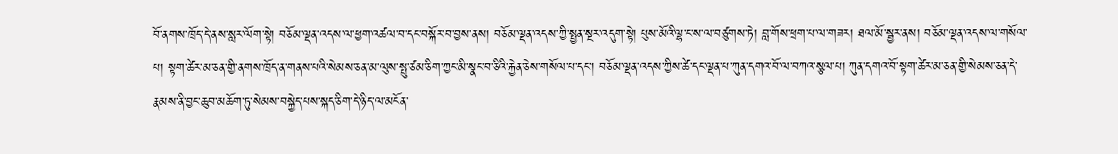བོ་ནགས་ཁྲོད་དེ་ནས་སླར་ལོག་སྟེ། བཅོམ་ལྡན་འདས་ལ་ཕྱག་འཚལ་བ་དང་བསྐོར་བ་བྱས་ནས། བཅོམ་ལྡན་འདས་ཀྱི་སྤྱན་སྔར་འདུག་སྟེ། པུས་མོའི་ལྷ་ང་ས་ལ་བཙུགས་ཏེ། བླ་གོས་ཕྲག་པ་ལ་གཟར། ཐལ་མོ་སྦྱར་ནས། བཅོམ་ལྡན་འདས་ལ་གསོལ་པ། སྟག་ཚེར་མ་ཅན་གྱི་ནགས་ཁྲོད་ན་གནས་པའི་སེམས་ཅན་མ་ལུས་སྤུ་ཙམ་ཅིག་ཀྱང་མི་སྣང་བ་ཅིའི་རྐྱེན་ཅེས་གསོལ་པ་དང་། བཅོམ་ལྡན་འདས་ཀྱིས་ཚེ་དང་ལྡན་པ་ཀུན་དགའ་བོ་ལ་བཀའ་སྩལ་པ། ཀུན་དགའ་བོ་སྟག་ཚེར་མ་ཅན་གྱི་སེམས་ཅན་དེ་རྣམས་ནི་བྱང་ཆུབ་མཆོག་ཏུ་སེམས་བསྐྱེད་པས་སྐད་ཅིག་དེ་ཉིད་ལ་མངོན་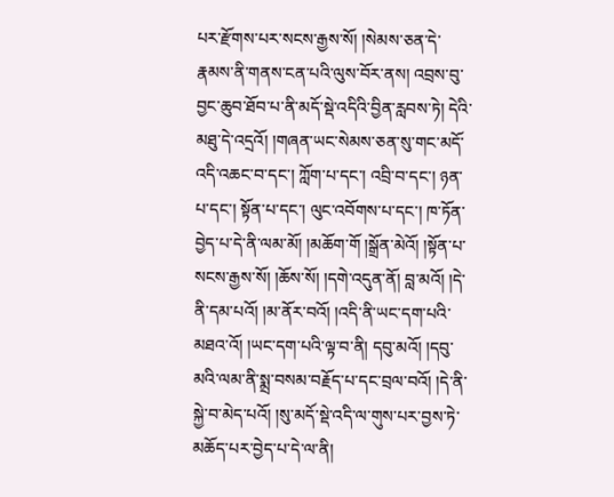པར་རྫོགས་པར་སངས་རྒྱས་སོ། །སེམས་ཅན་དེ་རྣམས་ནི་གནས་ངན་པའི་ལུས་བོར་ནས། འབྲས་བུ་བྱང་ཆུབ་ཐོབ་པ་ནི་མདོ་སྡེ་འདིའི་བྱིན་རླབས་ཏེ། དེའི་མཐུ་དེ་འདྲའོ། །གཞན་ཡང་སེམས་ཅན་སུ་གང་མདོ་འདི་འཆང་བ་དང་། ཀློག་པ་དང་། འབྲི་བ་དང་། ཉན་པ་དང་། སྟོན་པ་དང་། ལུང་འབོགས་པ་དང་། ཁ་ཏོན་བྱེད་པ་དེ་ནི་ལམ་མོ། །མཆོག་གོ །སྒྲོན་མེའོ། །སྟོན་པ་སངས་རྒྱས་སོ། །ཆོས་སོ། །དགེ་འདུན་ནོ། བླ་མའོ། །དེ་ནི་དམ་པའོ། །མ་ནོར་བའོ། །འདི་ནི་ཡང་དག་པའི་མཐའ་འོ། །ཡང་དག་པའི་ལྟ་བ་ནི། དབུ་མའོ། །དབུ་མའི་ལམ་ནི་སྨྲ་བསམ་བརྗོད་པ་དང་བྲལ་བའོ། །དེ་ནི་སྐྱེ་བ་མེད་པའོ། །སུ་མདོ་སྡེ་འདི་ལ་གུས་པར་བྱས་ཏེ་མཆོད་པར་བྱེད་པ་དེ་ལ་ནི།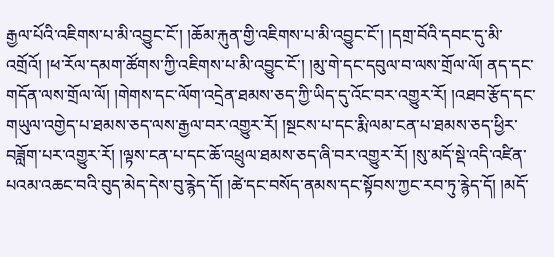རྒྱལ་པོའི་འཇིགས་པ་མི་འབྱུང་ངོ་། །ཆོམ་རྐུན་གྱི་འཇིགས་པ་མི་འབྱུང་ངོ་། །དགྲ་བོའི་དབང་དུ་མི་འགྲོའོ། །ཕ་རོལ་དམག་ཚོགས་ཀྱི་འཇིགས་པ་མི་འབྱུང་ངོ་། །མུ་གེ་དང་དབུལ་བ་ལས་གྲོལ་ལོ། ནད་དང་གདོན་ལས་གྲོལ་ལོ། །གེགས་དང་ལོག་འདྲེན་ཐམས་ཅད་ཀྱི་ཡིད་དུ་འོང་བར་འགྱུར་རོ། །འཐབ་རྩོད་དང་གཡུལ་འགྱེད་པ་ཐམས་ཅད་ལས་རྒྱལ་བར་འགྱུར་རོ། །སྔངས་པ་དང་རྨི་ལམ་ངན་པ་ཐམས་ཅད་ཕྱིར་བཟློག་པར་འགྱུར་རོ། །ལྟས་ངན་པ་དང་ཆོ་འཕྲུལ་ཐམས་ཅད་ཞི་བར་འགྱུར་རོ། །སུ་མདོ་སྡེ་འདི་འཛིན་པའམ་འཆང་བའི་བུད་མེད་དེས་བུ་རྙེད་དོ། །ཚེ་དང་བསོད་ནམས་དང་སྟོབས་ཀྱང་རབ་ཏུ་རྙེད་དོ། །མདོ་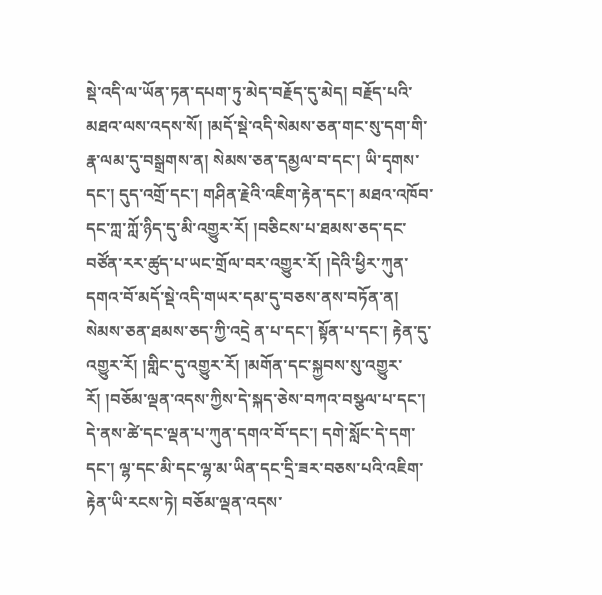སྡེ་འདི་ལ་ཡོན་ཏན་དཔག་ཏུ་མེད་བརྗོད་དུ་མེད། བརྗོད་པའི་མཐའ་ལས་འདས་སོ། །མདོ་སྡེ་འདི་སེམས་ཅན་གང་སུ་དག་གི་རྣ་ལམ་དུ་བསྒྲགས་ན། སེམས་ཅན་དམྱལ་བ་དང་། ཡི་དྭགས་དང་། དུད་འགྲོ་དང་། གཤིན་རྗེའི་འཇིག་རྟེན་དང་། མཐའ་འཁོབ་དང་ཀླ་ཀློ་ཉིད་དུ་མི་འགྱུར་རོ། །བཅིངས་པ་ཐམས་ཅད་དང་བཙོན་རར་ཚུད་པ་ཡང་གྲོལ་བར་འགྱུར་རོ། །དེའི་ཕྱིར་ཀུན་དགའ་བོ་མདོ་སྡེ་འདི་གཡར་དམ་དུ་བཅས་ནས་བཏོན་ན། སེམས་ཅན་ཐམས་ཅད་ཀྱི་འདྲེ ན་པ་དང་། སྟོན་པ་དང་། རྟེན་དུ་འགྱུར་རོ། །གླིང་དུ་འགྱུར་རོ། །མགོན་དང་སྐྱབས་སུ་འགྱུར་རོ། །བཅོམ་ལྡན་འདས་ཀྱིས་དེ་སྐད་ཅེས་བཀའ་བསྩལ་པ་དང་། དེ་ནས་ཚེ་དང་ལྡན་པ་ཀུན་དགའ་བོ་དང་། དགེ་སློང་དེ་དག་དང་། ལྷ་དང་མི་དང་ལྷ་མ་ཡིན་དང་དྲི་ཟར་བཅས་པའི་འཇིག་རྟེན་ཡི་རངས་ཏེ། བཅོམ་ལྡན་འདས་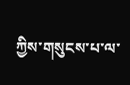ཀྱིས་གསུངས་པ་ལ་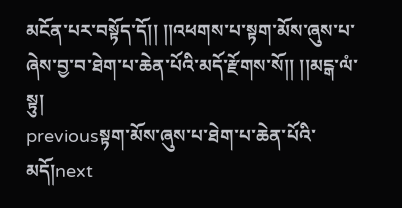མངོན་པར་བསྟོད་དོ།། །།འཕགས་པ་སྟག་མོས་ཞུས་པ་ཞེས་བྱ་བ་ཐེག་པ་ཆེན་པོའི་མདོ་རྫོགས་སོ།། །།མངྒ་ལཾ་སྟུ།
previousསྟག་མོས་ཞུས་པ་ཐེག་པ་ཆེན་པོའི་མདོ།next